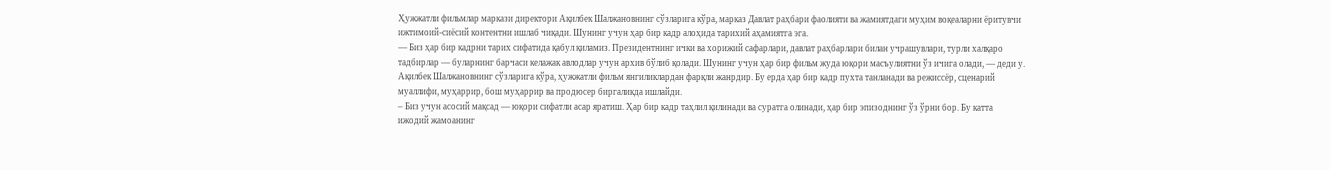Ҳужжатли фильмлар маркази директори Ақилбек Шалжановнинг сўзларига кўра, марказ Давлат раҳбари фаолияти ва жамиятдаги муҳим воқеаларни ёритувчи ижтимоий-сиёсий контентни ишлаб чиқади. Шунинг учун ҳар бир кадр алоҳида тарихий аҳамиятга эга.
— Биз ҳар бир кадрни тарих сифатида қабул қиламиз. Президентнинг ички ва хорижий сафарлари, давлат раҳбарлари билан учрашувлари, турли халқаро тадбирлар — буларнинг барчаси келажак авлодлар учун архив бўлиб қолади. Шунинг учун ҳар бир фильм жуда юқори масъулиятни ўз ичига олади, — деди у.
Ақилбек Шалжановнинг сўзларига кўра, ҳужжатли фильм янгиликлардан фарқли жанрдир. Бу ерда ҳар бир кадр пухта танланади ва режиссёр, сценарий муаллифи, муҳаррир, бош муҳаррир ва продюсер биргаликда ишлайди.
– Биз учун асосий мақсад — юқори сифатли асар яратиш. Ҳар бир кадр таҳлил қилинади ва суратга олинади, ҳар бир эпизоднинг ўз ўрни бор. Бу катта ижодий жамоанинг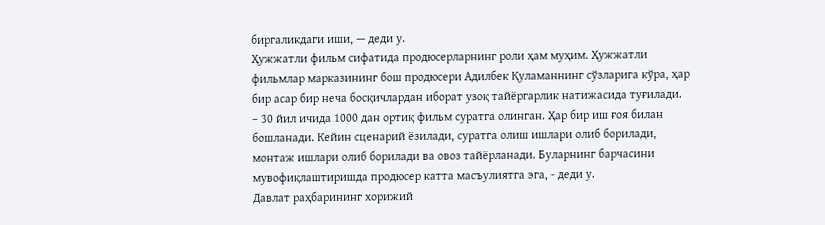биргаликдаги иши, — деди у.
Ҳужжатли фильм сифатида продюсерларнинг роли ҳам муҳим. Ҳужжатли фильмлар марказининг бош продюсери Адилбек Қуламаннинг сўзларига кўра, ҳар бир асар бир неча босқичлардан иборат узоқ тайёргарлик натижасида туғилади.
– 30 йил ичида 1000 дан ортиқ фильм суратга олинган. Ҳар бир иш ғоя билан бошланади. Кейин сценарий ёзилади, суратга олиш ишлари олиб борилади, монтаж ишлари олиб борилади ва овоз тайёрланади. Буларнинг барчасини мувофиқлаштиришда продюсер катта масъулиятга эга, - деди у.
Давлат раҳбарининг хорижий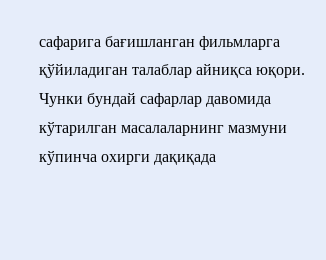сафарига бағишланган фильмларга қўйиладиган талаблар айниқса юқори. Чунки бундай сафарлар давомида кўтарилган масалаларнинг мазмуни кўпинча охирги дақиқада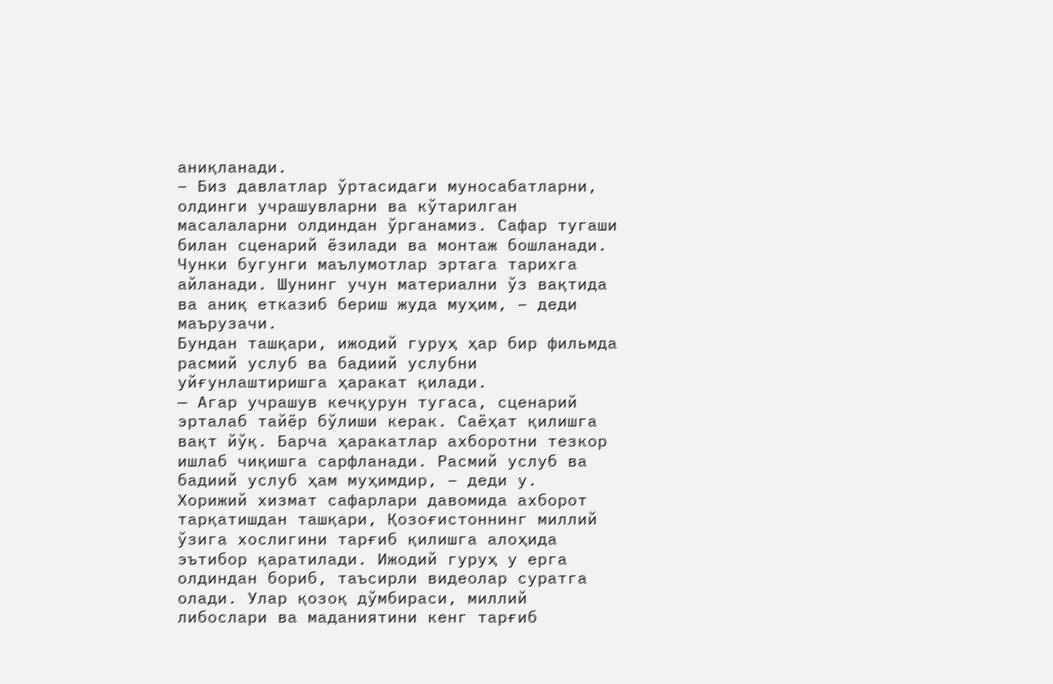аниқланади.
– Биз давлатлар ўртасидаги муносабатларни, олдинги учрашувларни ва кўтарилган масалаларни олдиндан ўрганамиз. Сафар тугаши билан сценарий ёзилади ва монтаж бошланади. Чунки бугунги маълумотлар эртага тарихга айланади. Шунинг учун материални ўз вақтида ва аниқ етказиб бериш жуда муҳим, – деди маърузачи.
Бундан ташқари, ижодий гуруҳ ҳар бир фильмда расмий услуб ва бадиий услубни уйғунлаштиришга ҳаракат қилади.
— Агар учрашув кечқурун тугаса, сценарий эрталаб тайёр бўлиши керак. Саёҳат қилишга вақт йўқ. Барча ҳаракатлар ахборотни тезкор ишлаб чиқишга сарфланади. Расмий услуб ва бадиий услуб ҳам муҳимдир, – деди у.
Хорижий хизмат сафарлари давомида ахборот тарқатишдан ташқари, Қозоғистоннинг миллий ўзига хослигини тарғиб қилишга алоҳида эътибор қаратилади. Ижодий гуруҳ у ерга олдиндан бориб, таъсирли видеолар суратга олади. Улар қозоқ дўмбираси, миллий либослари ва маданиятини кенг тарғиб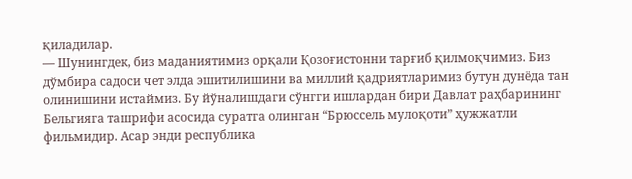қиладилар.
— Шунингдек, биз маданиятимиз орқали Қозоғистонни тарғиб қилмоқчимиз. Биз дўмбира садоси чет элда эшитилишини ва миллий қадриятларимиз бутун дунёда тан олинишини истаймиз. Бу йўналишдаги сўнгги ишлардан бири Давлат раҳбарининг Бельгияга ташрифи асосида суратга олинган “Брюссель мулоқоти” ҳужжатли фильмидир. Асар энди республика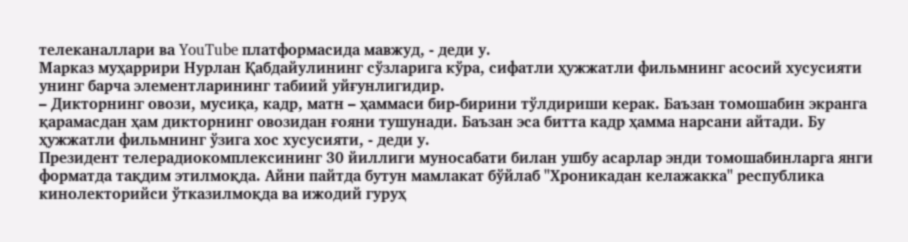телеканаллари ва YouTube платформасида мавжуд, - деди у.
Марказ муҳаррири Нурлан Қабдайулининг сўзларига кўра, сифатли ҳужжатли фильмнинг асосий хусусияти унинг барча элементларининг табиий уйғунлигидир.
– Дикторнинг овози, мусиқа, кадр, матн – ҳаммаси бир-бирини тўлдириши керак. Баъзан томошабин экранга қарамасдан ҳам дикторнинг овозидан ғояни тушунади. Баъзан эса битта кадр ҳамма нарсани айтади. Бу ҳужжатли фильмнинг ўзига хос хусусияти, - деди у.
Президент телерадиокомплексининг 30 йиллиги муносабати билан ушбу асарлар энди томошабинларга янги форматда тақдим этилмоқда. Айни пайтда бутун мамлакат бўйлаб "Хроникадан келажакка" республика кинолекторийси ўтказилмоқда ва ижодий гуруҳ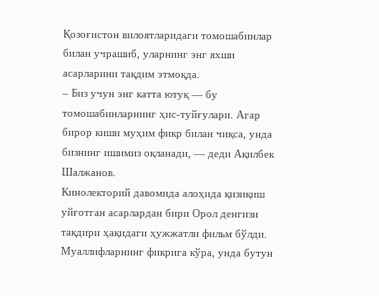Қозоғистон вилоятларидаги томошабинлар билан учрашиб, уларнинг энг яхши асарларини тақдим этмоқда.
– Биз учун энг катта ютуқ — бу томошабинларнинг ҳис-туйғулари. Агар бирор киши муҳим фикр билан чиқса, унда бизнинг ишимиз оқланади, — деди Ақилбек Шалжанов.
Кинолекторий давомида алоҳида қизиқиш уйғотган асарлардан бири Орол денгизи тақдири ҳақидаги ҳужжатли фильм бўлди. Муаллифларнинг фикрига кўра, унда бутун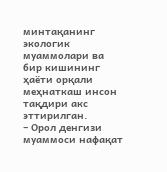минтақанинг экологик муаммолари ва бир кишининг ҳаёти орқали меҳнаткаш инсон тақдири акс эттирилган.
– Орол денгизи муаммоси нафақат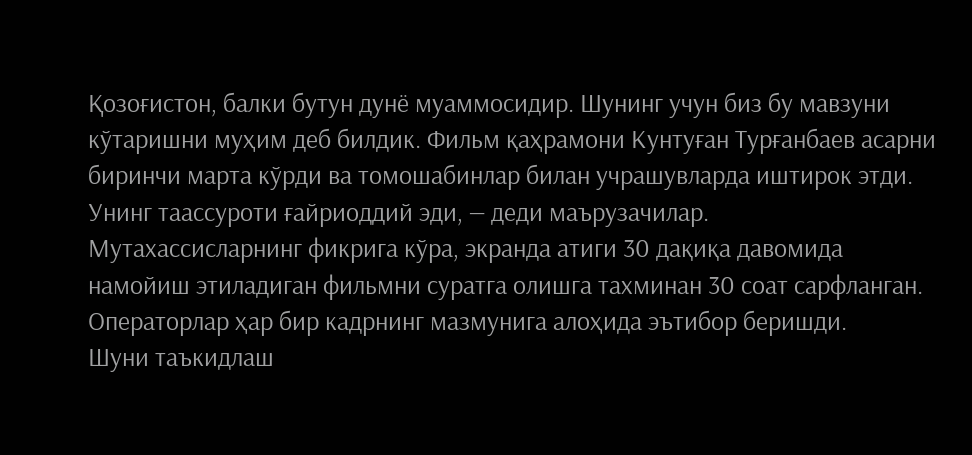Қозоғистон, балки бутун дунё муаммосидир. Шунинг учун биз бу мавзуни кўтаришни муҳим деб билдик. Фильм қаҳрамони Кунтуған Турғанбаев асарни биринчи марта кўрди ва томошабинлар билан учрашувларда иштирок этди. Унинг таассуроти ғайриоддий эди, — деди маърузачилар.
Мутахассисларнинг фикрига кўра, экранда атиги 30 дақиқа давомида намойиш этиладиган фильмни суратга олишга тахминан 30 соат сарфланган. Операторлар ҳар бир кадрнинг мазмунига алоҳида эътибор беришди.
Шуни таъкидлаш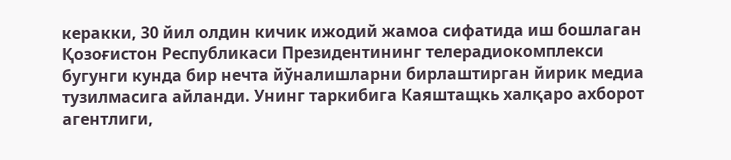керакки, 30 йил олдин кичик ижодий жамоа сифатида иш бошлаган Қозоғистон Республикаси Президентининг телерадиокомплекси бугунги кунда бир нечта йўналишларни бирлаштирган йирик медиа тузилмасига айланди. Унинг таркибига Каяштащкь халқаро ахборот агентлиги,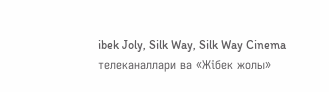ibek Joly, Silk Way, Silk Way Cinema телеканаллари ва «Жібек жолы»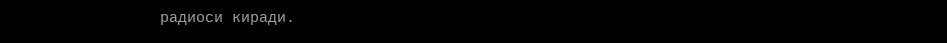радиоси киради.